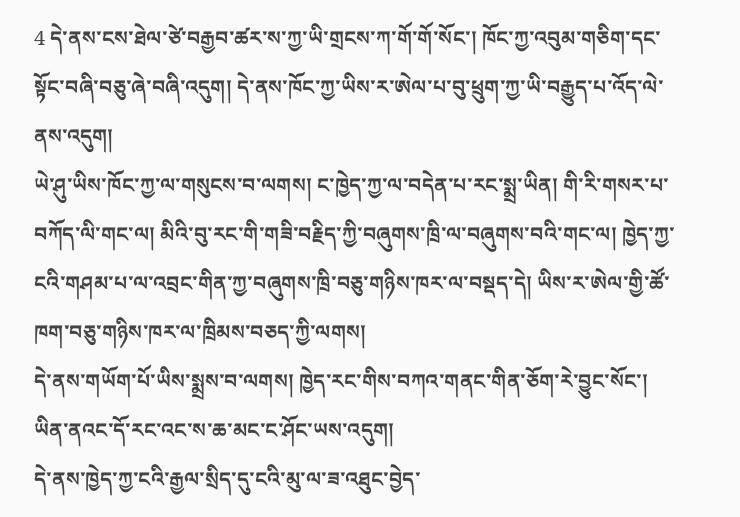4 དེ་ནས་ངས་ཐེལ་ཙེ་བརྒྱབ་ཚར་ས་ཀྱ་ཡི་གྲངས་ཀ་གོ་གོ་སོང་། ཁོང་ཀྱ་འབུམ་གཅིག་དང་སྟོང་བཞི་བཅུ་ཞེ་བཞི་འདུག། དེ་ནས་ཁོང་ཀྱ་ཡིས་ར་ཨེལ་པ་བུ་ཕྲུག་ཀྱ་ཡི་བརྒྱུད་པ་འོད་ལེ་ནས་འདུག།
ཡེ་ཤུ་ཡིས་ཁོང་ཀྱ་ལ་གསུངས་བ་ལགས། ང་ཁྱེད་ཀྱ་ལ་བདེན་པ་རང་སྨྲ་ཡིན། གི་རི་གསར་པ་བཀོད་ལི་གང་ལ། མིའི་བུ་རང་གི་གཟི་བརྗིད་ཀྱི་བཞུགས་ཁྲི་ལ་བཞུགས་བའི་གང་ལ། ཁྱེད་ཀྱ་ངའི་གཤམ་པ་ལ་འབྲང་གིན་ཀྱ་བཞུགས་ཁྲི་བཅུ་གཉིས་ཁར་ལ་བསྡད་དེ། ཡིས་ར་ཨེལ་གྱི་ཚོ་ཁག་བཅུ་གཉིས་ཁར་ལ་ཁྲིམས་བཅད་ཀྱི་ལགས།
དེ་ནས་གཡོག་པོ་ཡིས་སྨྲས་བ་ལགས། ཁྱེད་རང་གིས་བཀའ་གནང་གིན་ཅོག་རེ་བྱུང་སོང་། ཡིན་ནའང་དོ་རང་འང་ས་ཆ་མང་ང་ཤོང་ཡས་འདུག།
དེ་ནས་ཁྱེད་ཀྱ་ངའི་རྒྱལ་སྲིད་དུ་ངའི་མུ་ལ་ཟ་འཐུང་བྱེད་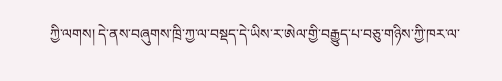ཀྱི་ལགས། དེ་ནས་བཞུགས་ཁྲི་ཀྱ་ལ་བསྡད་དེ་ཡིས་ར་ཨེལ་གྱི་བརྒྱུད་པ་བཅུ་གཉིས་ཀྱི་ཁར་ལ་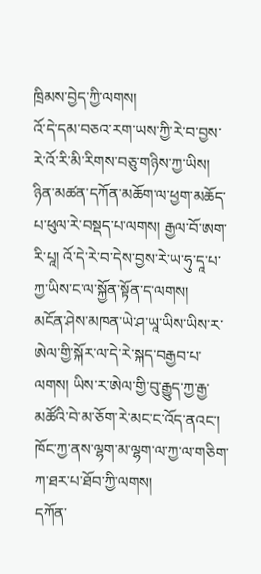ཁྲིམས་བྱེད་ཀྱི་ལགས།
འོ་དེ་དམ་བཅའ་རག་ཡས་ཀྱི་རེ་བ་བྱས་རེ་འོ་རི་མི་རིགས་བཅུ་གཉིས་ཀྱ་ཡིས། ཉིན་མཚན་དཀོན་མཆོག་ལ་ཕྱག་མཆོད་པ་ཕུལ་རེ་བསྡད་པ་ལགས། རྒྱལ་བོ་ཨག་རི་པཱ། འོ་དེ་རེ་བ་དེས་བྱས་རེ་ཡ་ཧུ་དཱ་པ་ཀྱ་ཡིས་ང་ལ་སྐྱོན་སྟོན་ད་ལགས།
མངོན་ཤེས་མཁན་ཡེ་ཤ་ཡཱ་ཡིས་ཡིས་ར་ཨེལ་གྱི་སྐོར་ལ་དེ་རེ་སྐད་བརྒྱབ་པ་ལགས། ཡིས་ར་ཨེལ་གྱི་བུ་རྒྱུད་ཀྱ་རྒྱ་མཚོའི་བེ་མ་ཅོག་རེ་མང་ང་འོད་ནའང་། ཁོང་ཀྱ་ནས་ལྷག་མ་ལྷག་ལ་ཀྱ་ལ་གཅིག་ཀ་ཐར་པ་ཐོབ་ཀྱི་ལགས།
དཀོན་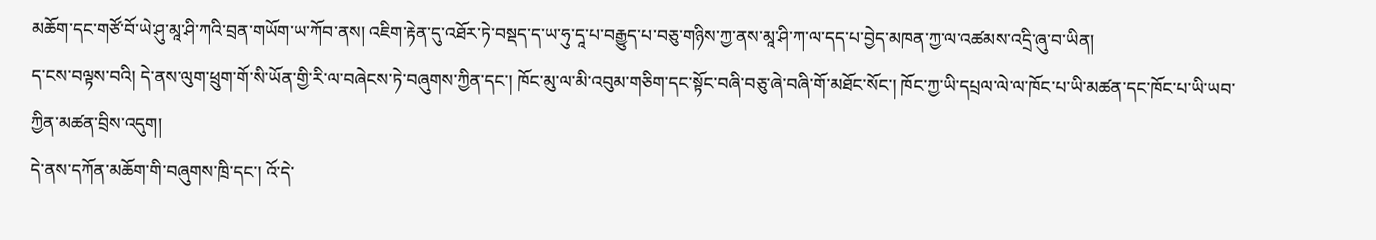མཆོག་དང་གཙོ་བོ་ཡེ་ཤུ་མཱ་ཤི་ཀའི་བྲན་གཡོག་ཡ་ཀོབ་ནས། འཇིག་རྟེན་དུ་འཐོར་ཏེ་བསྡད་ད་ཡ་ཧུ་དཱ་པ་བརྒྱུད་པ་བཅུ་གཉིས་ཀྱ་ནས་མཱ་ཤི་ཀ་ལ་དད་པ་བྱེད་མཁན་ཀྱ་ལ་འཚམས་འདྲི་ཞུ་བ་ཡིན།
ད་ངས་བལྟས་བའི། དེ་ནས་ལུག་ཕྲུག་གོ་སི་ཡོན་གྱི་རི་ལ་བཞེངས་ཏེ་བཞུགས་ཀྱིན་དང་། ཁོང་མུ་ལ་མི་འབུམ་གཅིག་དང་སྟོང་བཞི་བཅུ་ཞེ་བཞི་གོ་མཐོང་སོང་། ཁོང་ཀྱ་ཡི་དཔྲལ་ལེ་ལ་ཁོང་པ་ཡི་མཚན་དང་ཁོང་པ་ཡི་ཡབ་ཀྱིན་མཚན་བྲིས་འདུག།
དེ་ནས་དཀོན་མཆོག་གི་བཞུགས་ཁྲི་དང་། འོ་དེ་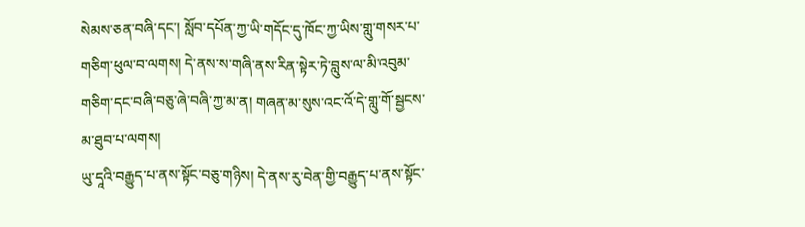སེམས་ཅན་བཞི་དང་། སློབ་དཔོན་ཀྱ་ཡི་གདོང་དུ་ཁོང་ཀྱ་ཡིས་གླུ་གསར་པ་གཅིག་ཕུལ་བ་ལགས། དེ་ནས་ས་གཞི་ནས་རིན་སྟེར་ཏེ་བླུས་ལ་མི་འབུམ་གཅིག་དང་བཞི་བཅུ་ཞེ་བཞི་ཀྱ་མ་ན། གཞན་མ་སུས་འང་འོ་དེ་གླུ་གོ་སྦྱངས་མ་ཐུབ་པ་ལགས།
ཡུ་དཱའི་བརྒྱུད་པ་ནས་སྟོང་བཅུ་གཉིས། དེ་ནས་རུ་བེན་གྱི་བརྒྱུད་པ་ནས་སྟོང་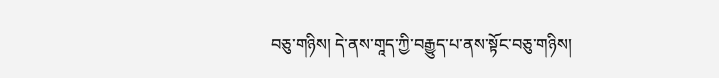བཅུ་གཉིས། དེ་ནས་གཱད་ཀྱི་བརྒྱུད་པ་ནས་སྟོང་བཅུ་གཉིས།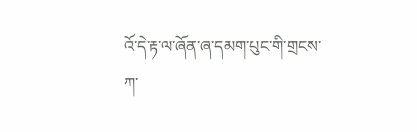འོ་དེ་རྟ་ལ་ཞོན་ཞ་དམག་པུང་གི་གྲངས་ཀ་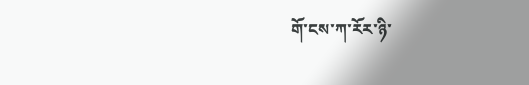གོ་ངས་ཀ་རོར་ཉི་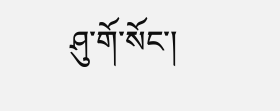ཤུ་གོ་སོང་།